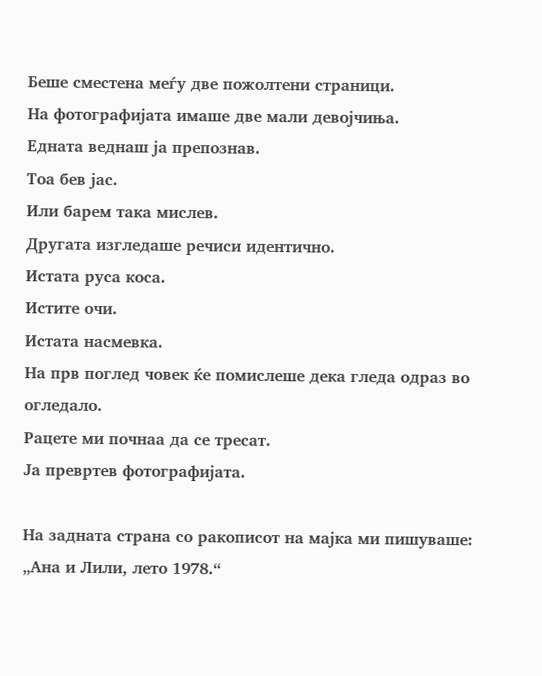Беше сместена меѓу две пожолтени страници.
На фотографијата имаше две мали девојчиња.
Едната веднаш ја препознав.
Тоа бев јас.
Или барем така мислев.
Другата изгледаше речиси идентично.
Истата руса коса.
Истите очи.
Истата насмевка.
На прв поглед човек ќе помислеше дека гледа одраз во огледало.
Рацете ми почнаа да се тресат.
Ја превртев фотографијата.

На задната страна со ракописот на мајка ми пишуваше:
„Ана и Лили, лето 1978.“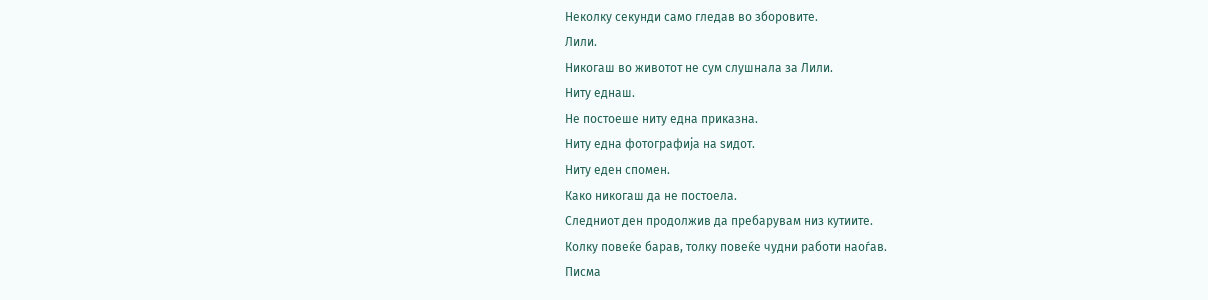Неколку секунди само гледав во зборовите.
Лили.
Никогаш во животот не сум слушнала за Лили.
Ниту еднаш.
Не постоеше ниту една приказна.
Ниту една фотографија на ѕидот.
Ниту еден спомен.
Како никогаш да не постоела.
Следниот ден продолжив да пребарувам низ кутиите.
Колку повеќе барав, толку повеќе чудни работи наоѓав.
Писма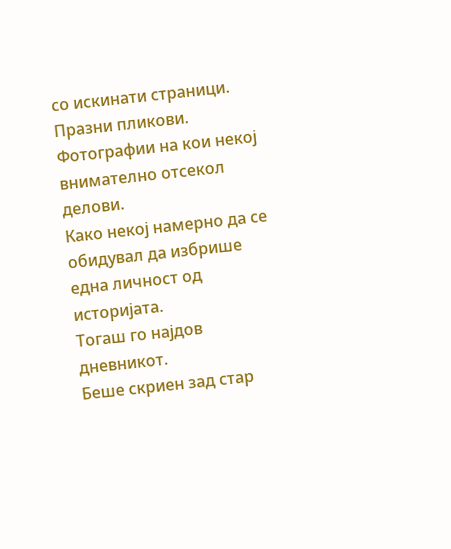со искинати страници.
Празни пликови.
Фотографии на кои некој внимателно отсекол делови.
Како некој намерно да се обидувал да избрише една личност од историјата.
Тогаш го најдов дневникот.
Беше скриен зад стар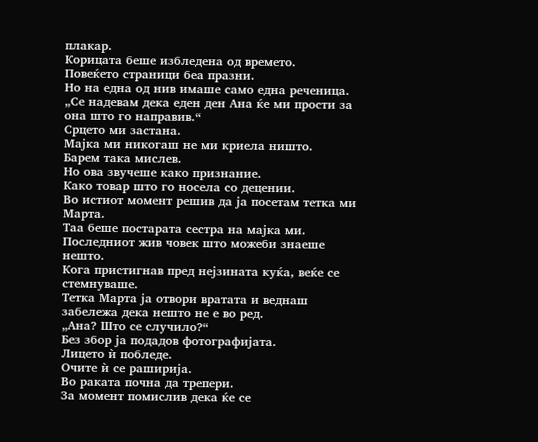плакар.
Корицата беше избледена од времето.
Повеќето страници беа празни.
Но на една од нив имаше само една реченица.
„Се надевам дека еден ден Ана ќе ми прости за она што го направив.“
Срцето ми застана.
Мајка ми никогаш не ми криела ништо.
Барем така мислев.
Но ова звучеше како признание.
Како товар што го носела со децении.
Во истиот момент решив да ја посетам тетка ми Марта.
Таа беше постарата сестра на мајка ми.
Последниот жив човек што можеби знаеше нешто.
Кога пристигнав пред нејзината куќа, веќе се стемнуваше.
Тетка Марта ја отвори вратата и веднаш забележа дека нешто не е во ред.
„Ана? Што се случило?“
Без збор ја подадов фотографијата.
Лицето ѝ побледе.
Очите ѝ се раширија.
Во раката почна да трепери.
За момент помислив дека ќе се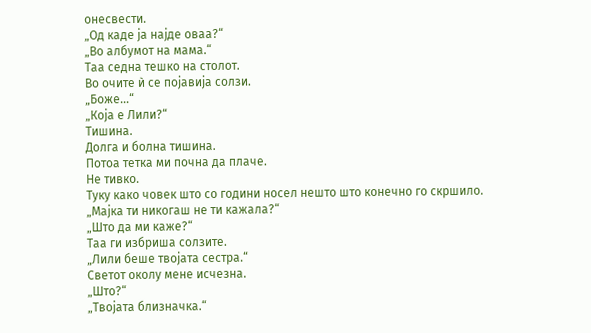онесвести.
„Од каде ја најде оваа?“
„Во албумот на мама.“
Таа седна тешко на столот.
Во очите ѝ се појавија солзи.
„Боже…“
„Која е Лили?“
Тишина.
Долга и болна тишина.
Потоа тетка ми почна да плаче.
Не тивко.
Туку како човек што со години носел нешто што конечно го скршило.
„Мајка ти никогаш не ти кажала?“
„Што да ми каже?“
Таа ги избриша солзите.
„Лили беше твојата сестра.“
Светот околу мене исчезна.
„Што?“
„Твојата близначка.“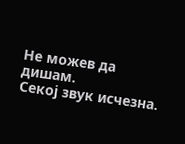Не можев да дишам.
Секој звук исчезна.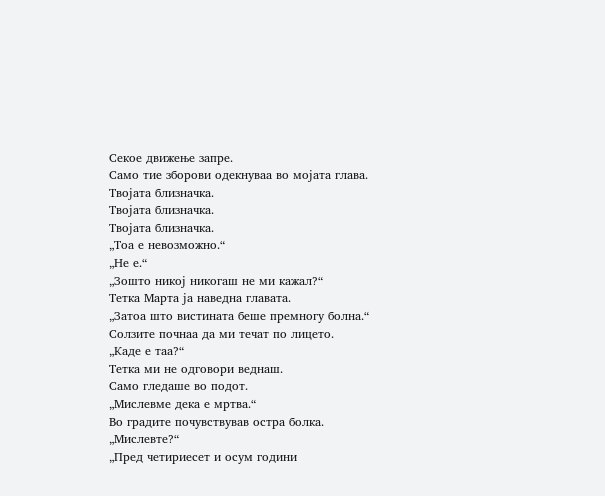Секое движење запре.
Само тие зборови одекнуваа во мојата глава.
Твојата близначка.
Твојата близначка.
Твојата близначка.
„Тоа е невозможно.“
„Не е.“
„Зошто никој никогаш не ми кажал?“
Тетка Марта ја наведна главата.
„Затоа што вистината беше премногу болна.“
Солзите почнаа да ми течат по лицето.
„Каде е таа?“
Тетка ми не одговори веднаш.
Само гледаше во подот.
„Мислевме дека е мртва.“
Во градите почувствував остра болка.
„Мислевте?“
„Пред четириесет и осум години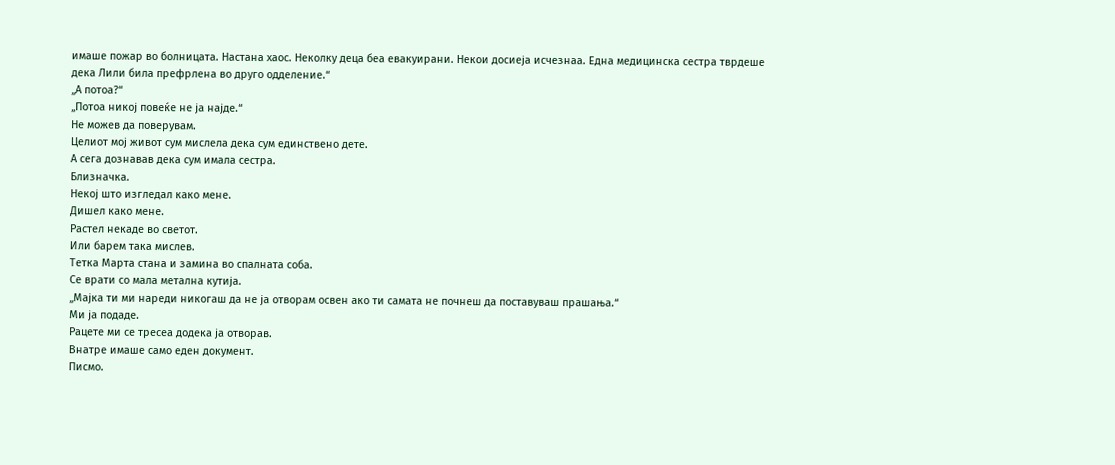имаше пожар во болницата. Настана хаос. Неколку деца беа евакуирани. Некои досиеја исчезнаа. Една медицинска сестра тврдеше дека Лили била префрлена во друго одделение.“
„А потоа?“
„Потоа никој повеќе не ја најде.“
Не можев да поверувам.
Целиот мој живот сум мислела дека сум единствено дете.
А сега дознавав дека сум имала сестра.
Близначка.
Некој што изгледал како мене.
Дишел како мене.
Растел некаде во светот.
Или барем така мислев.
Тетка Марта стана и замина во спалната соба.
Се врати со мала метална кутија.
„Мајка ти ми нареди никогаш да не ја отворам освен ако ти самата не почнеш да поставуваш прашања.“
Ми ја подаде.
Рацете ми се тресеа додека ја отворав.
Внатре имаше само еден документ.
Писмо.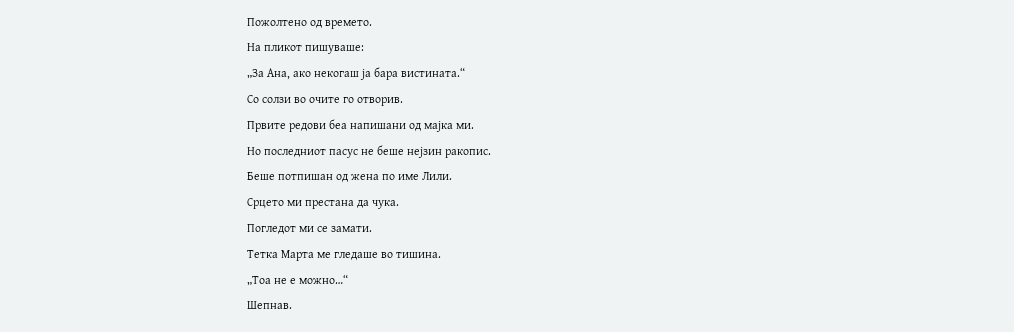Пожолтено од времето.
На пликот пишуваше:
„За Ана, ако некогаш ја бара вистината.“
Со солзи во очите го отворив.
Првите редови беа напишани од мајка ми.
Но последниот пасус не беше нејзин ракопис.
Беше потпишан од жена по име Лили.
Срцето ми престана да чука.
Погледот ми се замати.
Тетка Марта ме гледаше во тишина.
„Тоа не е можно…“
Шепнав.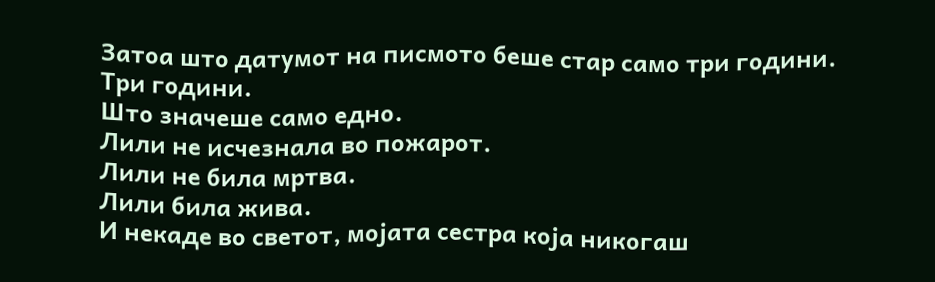Затоа што датумот на писмото беше стар само три години.
Три години.
Што значеше само едно.
Лили не исчезнала во пожарот.
Лили не била мртва.
Лили била жива.
И некаде во светот, мојата сестра која никогаш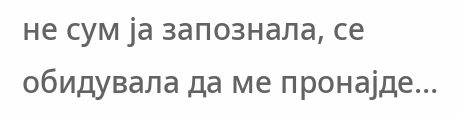не сум ја запознала, се обидувала да ме пронајде…